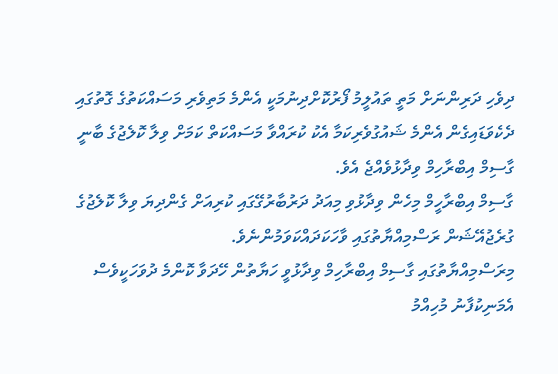ދިވެހި ދަރިންނަށް މަތީ ތައުލީމު ފޯރުކޮށްދިނުމަކީ އެންމެ މަތިވެރި މަސައްކަތުގެ ގޮތުގައި ދެކެވަޑައިގެން އެންމެ ޝައުގުވެރިކަމާ އެކު ކުރައްވާ މަސައްކަތް ކަމަށް ވިލާ ކޮލެޖުގެ ބާނީ ގާސިމް އިބްރާހިމް ވިދާޅުވެއްޖެ އެވެ.
ގާސިމް އިބްރާހީމް މިހެން ވިދާޅުވި މިއަދު ދަރުބާރުގޭގައި ކުރިއަށް ގެންދިޔަ ވިލާ ކޮލެޖުގެ ގުރެޖުއޭޝަން ރަސްމިއްޔާތުގައި ވާހަކަދައްކަވަމުންނެވެ.
މިރަސްމިއްޔާތުގައި ގާސިމް އިބްރާހިމް ވިދާޅުވީ ހަޔާތުން ހޭދަވާ ކޮންމެ ދުވަހަކީވެސް އެމަނިކުފާނު މުހިއްމު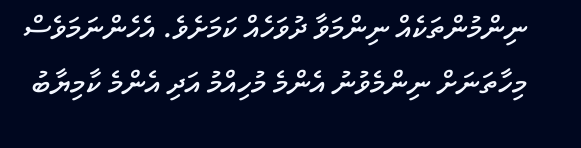ނިންމުންތަކެއް ނިންމަވާ ދުވަހެއް ކަމަށެވެ. އެހެންނަމަވެސް މިހާތަނަށް ނިންމެވުނު އެންމެ މުހިއްމު އަދި އެންމެ ކާމިޔާބު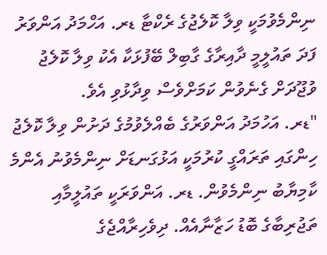ނިންމެވުމަކީ ވިލާ ކޮލެޖުގެ ރެކްޓާ ޑރ. އަހްމަދު އަންވަރު ފަދަ ތައުލީމީ ދާއިރާގެ ގާބިލް ބޭފުޅަކާ އެކު ވިލާ ކޮލެޖު ވުޖޫދަށް ގެނެވުން ކަމަށްވެސް ވިދާޅުވި އެވެ.
"ޑރ. އަހުމަދު އަންވަރުގެ ބެއްލެވުމުގެ ދަށުން ވިލާ ކޮލެޖު ހިންގައި ތަރައްގީ ކުރުމަކީ އަޅުގަނޑަށް ނިންމެވުނު އެންމެ ކާމިޔާބު ނިންމެވުން. ޑރ. އަންވަރަކީ ތައުލީމާއި ތަޖުރިބާގެ ބޮޑު ހަޒާނާއެއް. ދިވެހިރާއްޖެގެ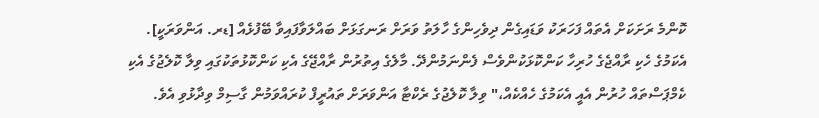ކޮންމެ ރަށަކަށް އެތައް ފަހަރަކު ވަޑައިގެން ދިވެހިންގެ ހާލަތު ވަރަށް ރަނގަޅަށް ބައްލަވާފައިވާ ބޭފުޅެއް [ޑރ. އަންވަރަކީ]. އެކަމުގެ ހެކި ރާއްޖެގެ ހުރިހާ ކަންކޮޅަކުންވެސް ފެންނަމުންދޭ. މާލެގެ އިތުރުން ރާއްޖޭގެ އެކި ކަންކޮޅުތަކުގައި ވިލާ ކޮލެޖުގެ އެކި ކެމްޕަސްތައް ހުރުން އެއީ އެކަމުގެ ހެއްކެއް،" ވިލާ ކޮލެޖުގެ ރެކްޓާ އަންވަރަށް ތައުރީފް ކުރައްވަމުން ގާސިމް ވިދާޅުވި އެވެ.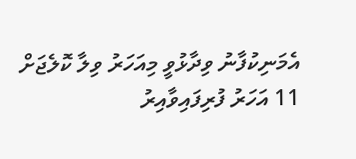އެމަނިކުފާނު ވިދާޅުވީ މިއަހަރު ވިލާ ކޮލެޖަށް 11 އަހަރު ފުރިފައިވާއިރު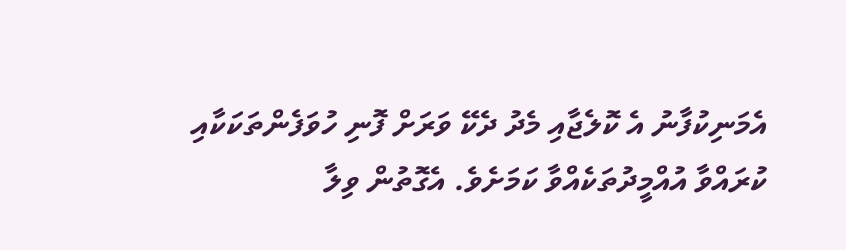އެމަނިކުފާނު އެ ކޮލެޖާއި މެދު ދެކޭ ވަރަށް ފޮނި ހުވަފެންތަކަކާއި ކުރައްވާ އުއްމީދުތަކެއްވާ ކަމަށެވެ. އެގޮތުން ވިލާ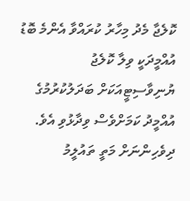ކޮލެޖާ މެދު މިހާރު ކުރައްވާ އެންމެ ބޮޑު އުއްމީދަކީ ވިލާ ކޮލެޖު ޔުނިވާސިޓީއަކަށް ބަދަލުކުރުމުގެ އުއްމީދު ކަމަށްވެސް ވިދާޅުވި އެވެ.
ދިވެހިންނަށް މަތީ ތައުލީމު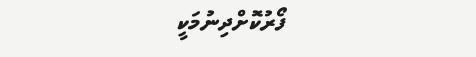ފޯރުކޮށްދިނުމަކީ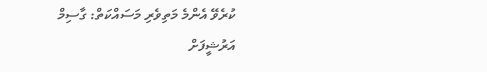ކުރެވޭ އެންމެ މަތިވެރި މަސައްކަތް: ގާސިމް
އަރުޝީފަށް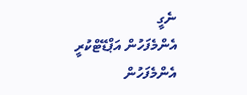ނެގީ
އެންމެފަހުން އަޕްޑޭޓްކުރީ
އެންމެފަހުން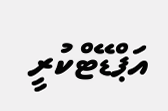އަޕްޑޭޓްކުރީ